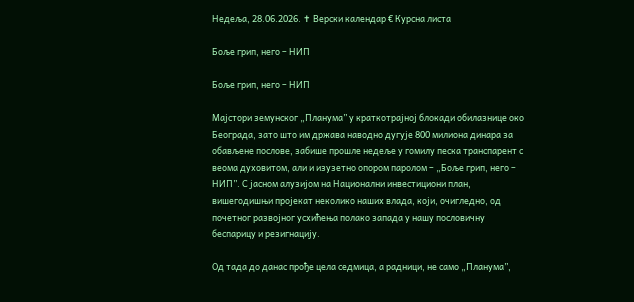Недеља, 28.06.2026. ✝ Верски календар € Курсна листа

Боље грип, него – НИП

Боље грип, него – НИП

Мајстори земунског „Планума” у краткотрајној блокади обилазнице око Београда, зато што им држава наводно дугује 800 милиона динара за обављене послове, забише прошле недеље у гомилу песка транспарент с веома духовитом, али и изузетно опором паролом – „Боље грип, него – НИП”. С јасном алузијом на Национални инвестициони план, вишегодишњи пројекат неколико наших влада, који, очигледно, од почетног развојног усхићења полако запада у нашу пословичну беспарицу и резигнацију.

Од тада до данас прође цела седмица, а радници, не само „Планума”,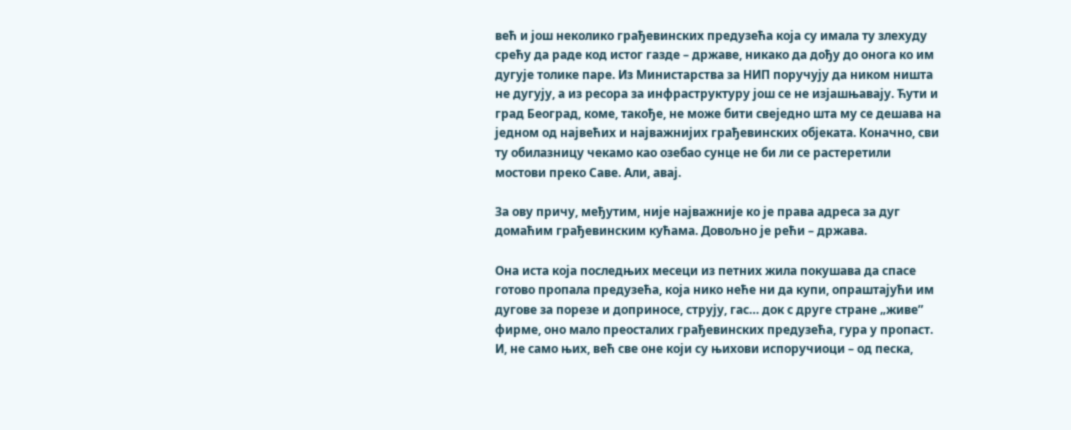већ и још неколико грађевинских предузећа која су имала ту злехуду срећу да раде код истог газде – државе, никако да дођу до онога ко им дугује толике паре. Из Министарства за НИП поручују да ником ништа не дугују, а из ресора за инфраструктуру још се не изјашњавају. Ћути и град Београд, коме, такође, не може бити свеједно шта му се дешава на једном од највећих и најважнијих грађевинских објеката. Коначно, сви ту обилазницу чекамо као озебао сунце не би ли се растеретили мостови преко Саве. Али, aвај.

За ову причу, међутим, није најважније ко је права адреса за дуг домаћим грађевинским кућама. Довољно је рећи – држава.

Она иста која последњих месеци из петних жила покушава да спасе готово пропала предузећа, која нико неће ни да купи, опраштајући им дугове за порезе и доприносе, струју, гас… док с друге стране „живе” фирме, оно мало преосталих грађевинских предузећа, гура у пропаст. И, не само њих, већ све оне који су њихови испоручиоци – од песка,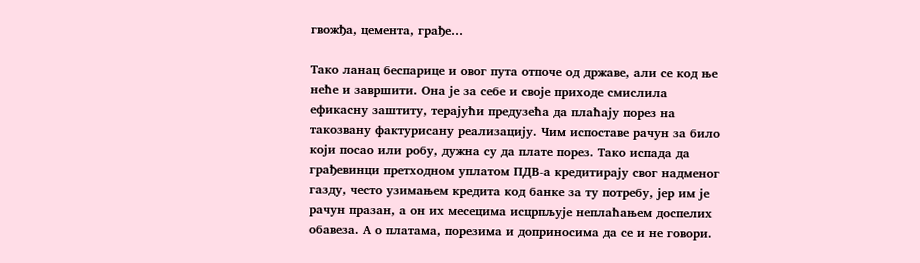гвожђа, цемента, грађе…

Тако ланац беспарице и овог пута отпоче од државе, али се код ње неће и завршити. Она је за себе и своје приходе смислила ефикасну заштиту, терајући предузећа да плаћају порез на такозвану фактурисану реализацију. Чим испоставе рачун за било који посао или робу, дужна су да плате порез. Тако испада да грађевинци претходном уплатом ПДВ-а кредитирају свог надменог газду, често узимањем кредита код банке за ту потребу, јер им је рачун празан, а он их месецима исцрпљује неплаћањем доспелих обавеза. А о платама, порезима и доприносима да се и не говори.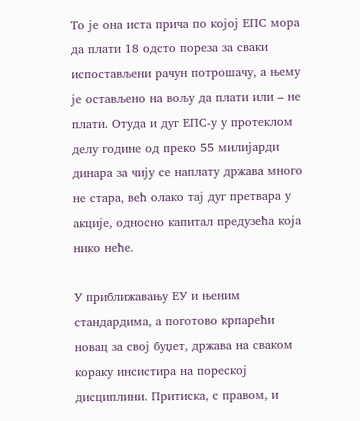То је она иста прича по којој ЕПС мора да плати 18 одсто пореза за сваки испостављени рачун потрошачу, а њему је остављено на вољу да плати или – не плати. Отуда и дуг ЕПС-у у протеклом делу године од преко 55 милијарди динара за чију се наплату држава много не стара, већ олако тај дуг претвара у акције, односно капитал предузећа која нико неће.

У приближавању ЕУ и њеним стандардима, а поготово крпарећи новац за свој буџет, држава на сваком кораку инсистира на пореској дисциплини. Притиска, с правом, и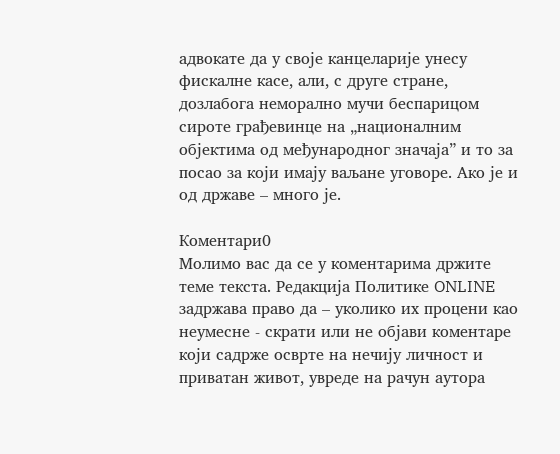адвокате да у своје канцеларије унесу фискалне касе, али, с друге стране, дозлабога неморално мучи беспарицом сироте грађевинце на „националним објектима од међународног значаја” и то за посао за који имају ваљане уговоре. Ако је и од државе – много је.

Коментари0
Молимо вас да се у коментарима држите теме текста. Редакција Политике ONLINE задржава право да – уколико их процени као неумесне - скрати или не објави коментаре који садрже осврте на нечију личност и приватан живот, увреде на рачун аутора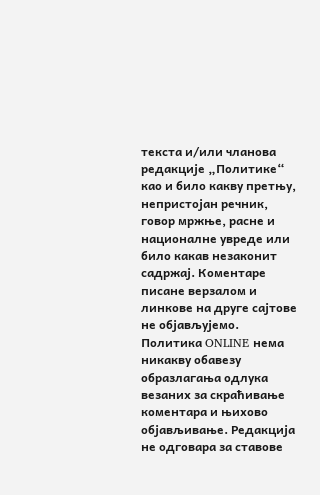текста и/или чланова редакције „Политике“ као и било какву претњу, непристојан речник, говор мржње, расне и националне увреде или било какав незаконит садржај. Коментаре писане верзалом и линкове на друге сајтове не објављујемо. Политика ONLINE нема никакву обавезу образлагања одлука везаних за скраћивање коментара и њихово објављивање. Редакција не одговара за ставове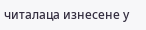читалаца изнесене у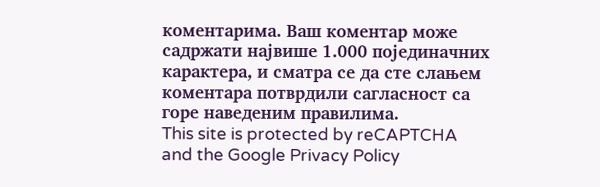коментарима. Ваш коментар може садржати највише 1.000 појединачних карактера, и сматра се да сте слањем коментара потврдили сагласност са горе наведеним правилима.
This site is protected by reCAPTCHA and the Google Privacy Policy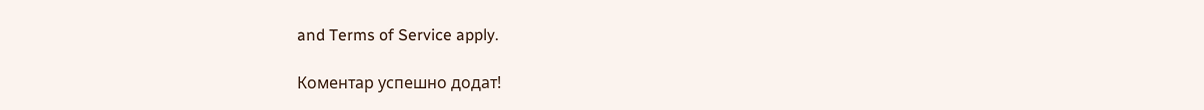and Terms of Service apply.

Комeнтар успeшно додат!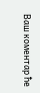Ваш комeнтар ћe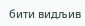бити видљив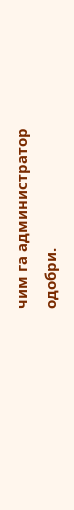чим га администратор одобри.